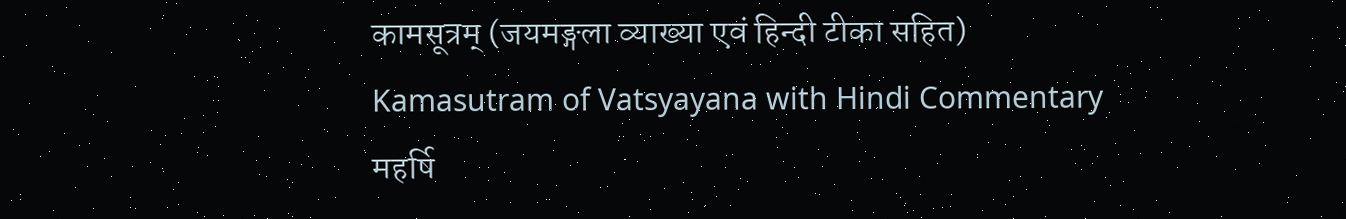कामसूत्रम् (जयमङ्गला व्याख्या एवं हिन्दी टीका सहित)
Kamasutram of Vatsyayana with Hindi Commentary
महर्षि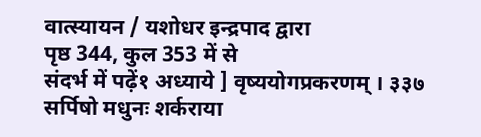वात्स्यायन / यशोधर इन्द्रपाद द्वारा
पृष्ठ 344, कुल 353 में से
संदर्भ में पढ़ें१ अध्याये ] वृष्ययोगप्रकरणम् । ३३७
सर्पिषो मधुनः शर्कराया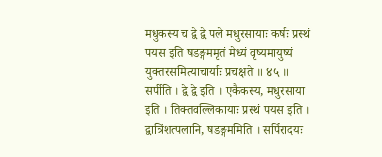मधुकस्य च द्वे द्वे पले मधुरसायाः कर्षः प्रस्थं पयस इति षडङ्गममृतं मेध्यं वृष्यमायुष्यं युक्तरसमित्याचार्याः प्रचक्षते ॥ ४५ ॥
सर्पीति । द्वे द्वे इति । एकैकस्य, मधुरसाया इति । तिक्तवल्लिकायाः प्रस्थं पयस इति । द्वात्रिंशत्पलानि, षडङ्गममिति । सर्पिरादयः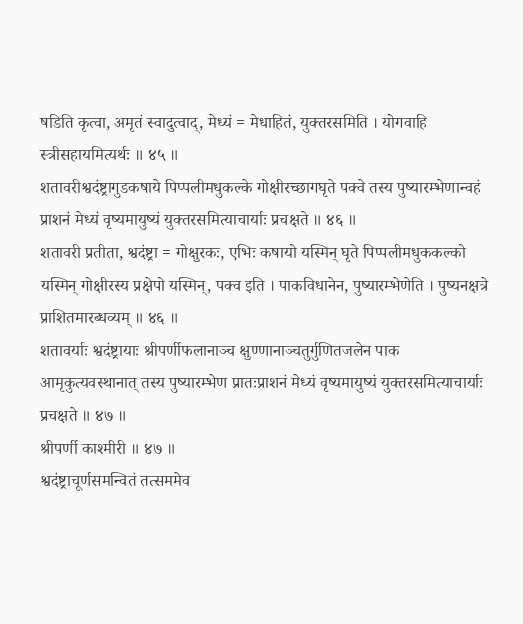षडिति कृत्वा, अमृतं स्वादुत्वाद्, मेध्यं = मेधाहितं, युक्तरसमिति । योगवाहि स्त्रीसहायमित्यर्थः ॥ ४५ ॥
शतावरीश्वदंष्ट्रागुडकषाये पिप्पलीमधुकल्के गोक्षीरच्छागघृते पक्वे तस्य पुष्यारम्भेणान्वहं प्राशनं मेध्यं वृष्यमायुष्यं युक्तरसमित्याचार्याः प्रचक्षते ॥ ४६ ॥
शतावरी प्रतीता, श्वदंष्ट्रा = गोक्षुरकः, एभिः कषायो यस्मिन् घृते पिप्पलीमधुककल्को यस्मिन् गोक्षीरस्य प्रक्षेपो यस्मिन्, पक्व इति । पाकविधानेन, पुष्यारम्भेणेति । पुष्यनक्षत्रे प्राशितमारब्धव्यम् ॥ ४६ ॥
शतावर्याः श्वदंष्ट्रायाः श्रीपर्णीफलानाञ्च क्षुण्णानाञ्चतुर्गुणितजलेन पाक आमृकुत्यवस्थानात् तस्य पुष्यारम्भेण प्रातःप्राशनं मेध्यं वृष्यमायुष्यं युक्तरसमित्याचार्याः प्रचक्षते ॥ ४७ ॥
श्रीपर्णी काश्मीरी ॥ ४७ ॥
श्वदंष्ट्राचूर्णसमन्वितं तत्सममेव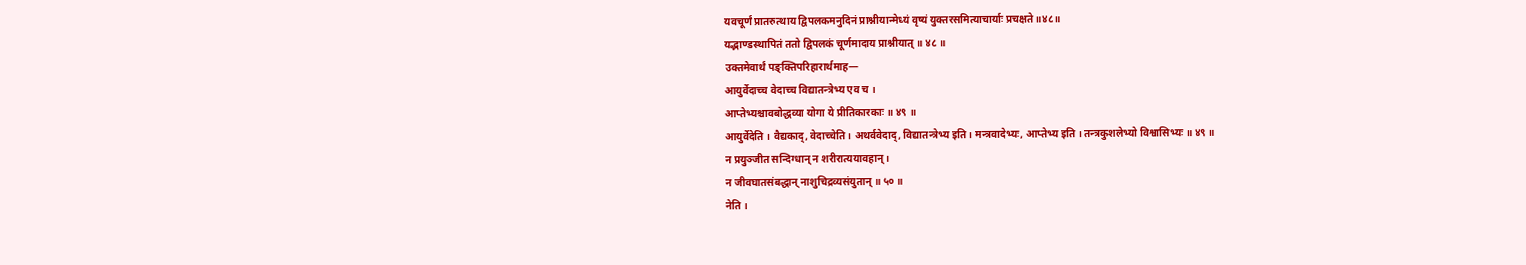यवचूर्णं प्रातरुत्थाय द्विपलकमनुदिनं प्राश्नीयान्मेध्यं वृष्यं युक्तरसमित्याचार्याः प्रचक्षते॥४८॥
यद्भाण्डस्थापितं ततो द्विपलकं चूर्णमादाय प्राश्नीयात् ॥ ४८ ॥
उक्तमेवार्थं पङ्क्तिपरिहारार्थमाह—
आयुर्वेदाच्च वेदाच्च विद्यातन्त्रेभ्य एव च ।
आप्तेभ्यश्चावबोद्धव्या योगा ये प्रीतिकारकाः ॥ ४९ ॥
आयुर्वेदेति । वैद्यकाद्, वेदाच्चेति । अथर्ववेदाद्, विद्यातन्त्रेभ्य इति। मन्त्रवादेभ्यः, आप्तेभ्य इति । तन्त्रकुशलेभ्यो विश्वासिभ्यः ॥ ४९ ॥
न प्रयुञ्जीत सन्दिग्धान् न शरीरात्ययावहान् ।
न जीवघातसंबद्धान् नाशुचिद्रव्यसंयुतान् ॥ ५० ॥
नेति ।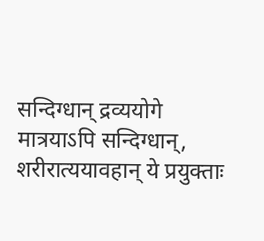सन्दिग्धान् द्रव्ययोगे मात्रयाऽपि सन्दिग्धान्, शरीरात्ययावहान् ये प्रयुक्ताः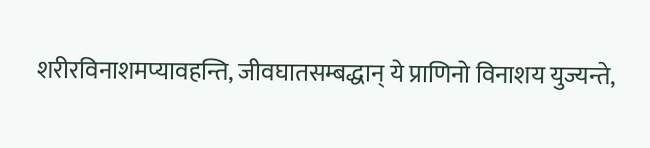शरीरविनाशमप्यावहन्ति, जीवघातसम्बद्धान् ये प्राणिनो विनाशय युज्यन्ते,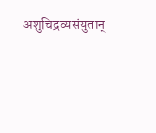अशुचिद्रव्यसंयुतान्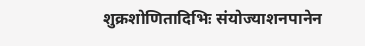शुक्रशोणितादिभिः संयोज्याशनपानेन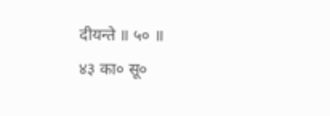दीयन्ते ॥ ५० ॥
४३ का० सू०